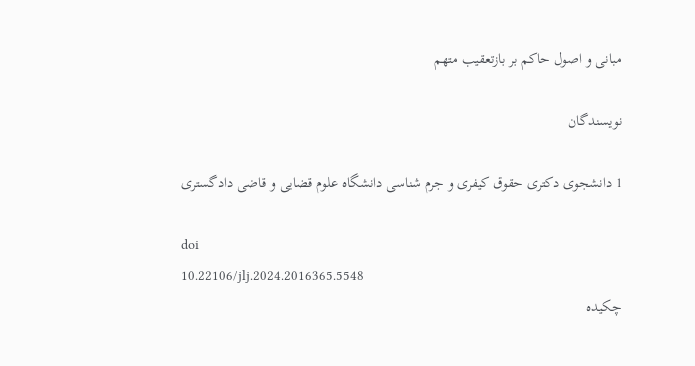مبانی و اصول حاکم بر بازتعقیب متهم

نویسندگان

1 دانشجوی دکتری حقوق کیفری و جرم شناسی دانشگاه علوم قضایی و قاضی دادگستری

doi
10.22106/jlj.2024.2016365.5548
چکیده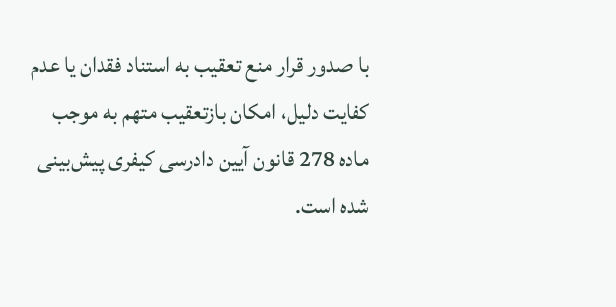با صدور قرار منع تعقیب به استناد فقدان یا عدم کفایت دلیل، امکان بازتعقیب متهم به موجب ماده 278 قانون آیین دادرسی کیفری پیش‌بینی شده است.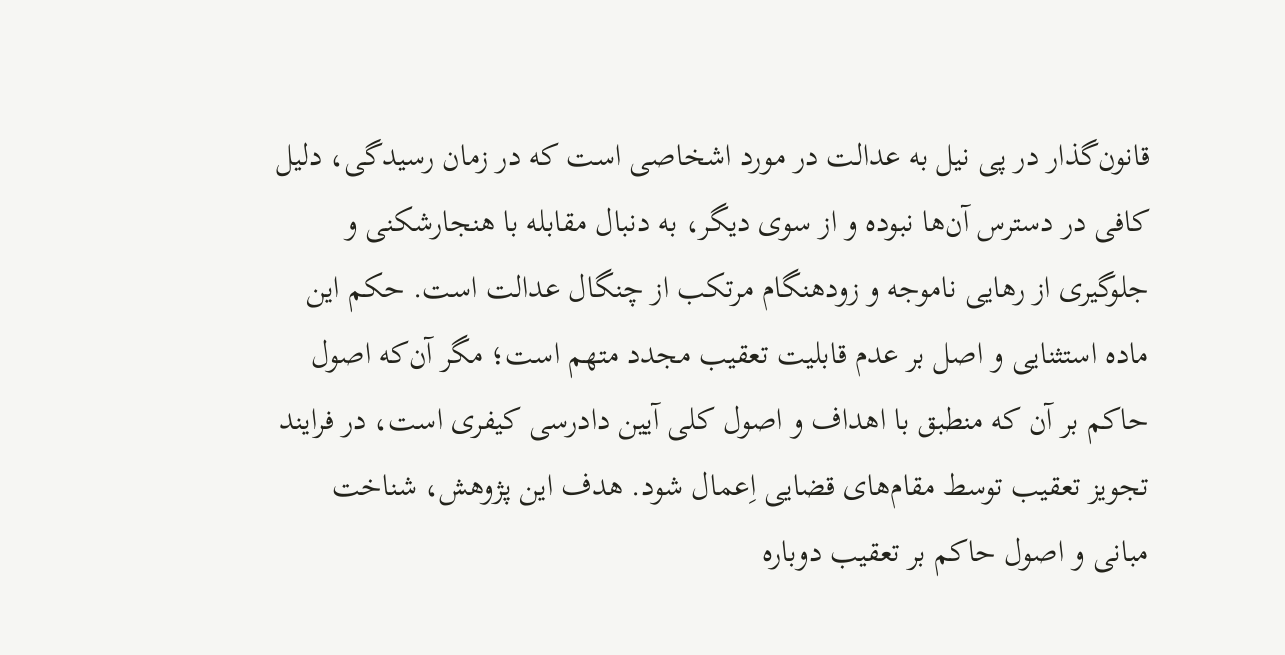قانون‌گذار در پی نیل به عدالت در مورد اشخاصی است که در زمان رسیدگی، دلیل کافی در دسترس آن‌ها نبوده و از سوی‌ دیگر، به دنبال مقابله با هنجارشکنی و جلوگیری از رهایی ناموجه و زودهنگام مرتکب از چنگال عدالت است. حکم این ماده استثنایی و اصل بر عدم قابلیت تعقیب مجدد متهم است؛ مگر آن‌که اصول حاکم بر آن که منطبق با اهداف و اصول کلی آیین دادرسی کیفری است، در فرایند تجویز تعقیب توسط مقام‌های قضایی اِعمال شود. هدف این پژوهش، شناخت مبانی و اصول حاکم بر تعقیب دوباره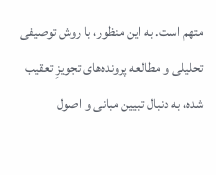متهم است. به این منظور، با روش توصیفی تحلیلی و مطالعه پرونده‌های تجویزِ تعقیب شده، به دنبال تبیین مبانی و اصول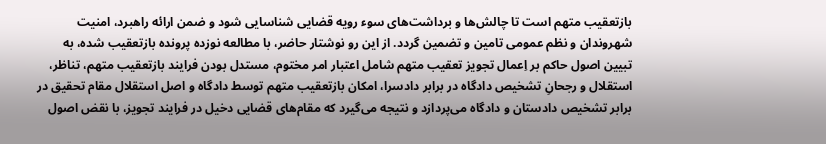بازتعقیب متهم است تا چالش‌ها و برداشت‌های سوء رویه قضایی شناسایی شود و ضمن ارائه راهبرد، امنیت شهروندان و نظم عمومی تامین و تضمین گردد. از این رو نوشتار حاضر، با مطالعه نوزده پرونده بازتعقیب شده، به تبیین اصول حاکم بر اِعمال تجویز تعقیب متهم شامل اعتبار امر مختوم، مستدل بودن فرایند بازتعقیب متهم، تناظر، استقلال و رجحانِ تشخیص دادگاه در برابر دادسرا، امکان بازتعقیب متهم توسط دادگاه و اصل استقلال مقام تحقیق در برابر تشخیص دادستان و دادگاه می‌پردازد و نتیجه می‌گیرد که مقام‌های قضایی دخیل در فرایند تجویز، با نقض اصول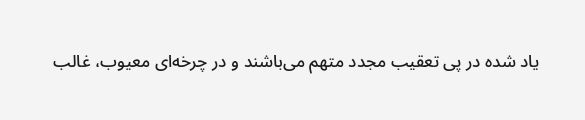یاد شده در پی تعقیب مجدد متهم می‌باشند و در چرخه‌ای معیوب، غالب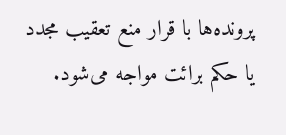پرونده‌ها با قرار منع تعقیب مجدد یا حکم برائت مواجه می‌شود.